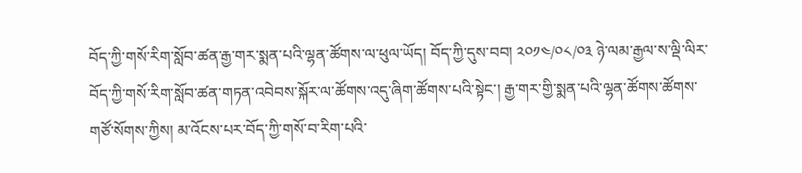བོད་ཀྱི་གསོ་རིག་སློབ་ཚན་རྒྱ་གར་སྨན་པའི་ལྷན་ཚོགས་ལ་ཕུལ་ཡོད། བོད་ཀྱི་དུས་བབ། ༢༠༡༤/༠༨/༠༣ ཉེ་ལམ་རྒྱལ་ས་ལྡི་ལིར་བོད་ཀྱི་གསོ་རིག་སློབ་ཚན་གཏན་འབེབས་སྐོར་ལ་ཚོགས་འདུ་ཞིག་ཚོགས་པའི་སྟེང་། རྒྱ་གར་གྱི་སྨན་པའི་ལྷན་ཚོགས་ཚོགས་གཙོ་སོགས་ཀྱིས། མ་འོངས་པར་བོད་ཀྱི་གསོ་བ་རིག་པའི་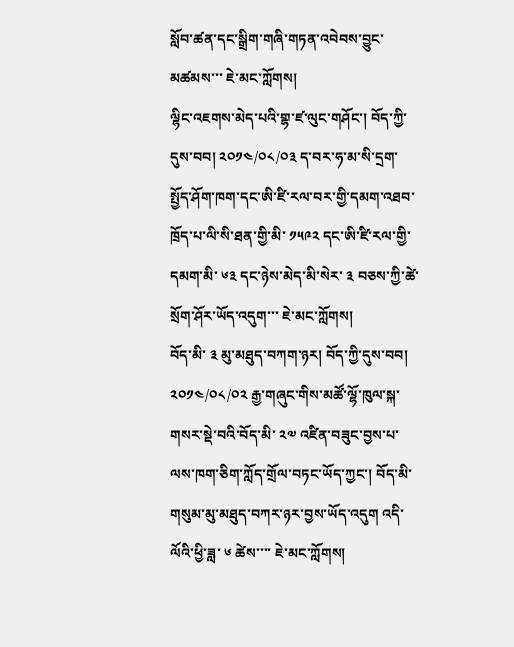སློབ་ཚན་དང་སྒྲིག་གཞི་གཏན་འབེབས་བྱུང་མཚམས་་་ ཇེ་མང་ཀློགས།
ལྷིང་འཇགས་མེད་པའི་གྷ་ཛ་ལུང་གཤོང་། བོད་ཀྱི་དུས་བབ། ༢༠༡༤/༠༨/༠༣ ད་བར་ཧ་མ་སི་དྲག་སྤྱོད་ཤོག་ཁག་དང་ཨི་ཛི་རལ་བར་གྱི་དམག་འཐབ་ཁྲོད་པ་ལི་སི་ཐན་གྱི་མི་ ༡༥༩༢ དང་ཨི་ཛི་རལ་གྱི་དམག་མི་ ༦༣ དང་ཉེས་མེད་མི་སེར་ ༣ བཅས་ཀྱི་ཚེ་སྲོག་ཤོར་ཡོད་འདུག་་་ ཇེ་མང་ཀློགས།
བོད་མི་ ༣ མུ་མཐུད་བཀག་ཉར། བོད་ཀྱི་དུས་བབ། ༢༠༡༤/༠༨/༠༢ རྒྱ་གཞུང་གིས་མཚོ་ལྷོ་ཁུལ་སྐ་གསར་སྡེ་བའི་བོད་མི་ ༢༧ འཛིན་བཟུང་བྱས་པ་ལས་ཁག་ཅིག་ཀློད་གྲོལ་བཏང་ཡོད་ཀྱང་། བོད་མི་གསུམ་མུ་མཐུད་བཀར་ཉར་བྱས་ཡོད་འདུག འདི་ལོའི་ཕྱི་ཟླ་ ༦ ཚེས་་་་ ཇེ་མང་ཀློགས།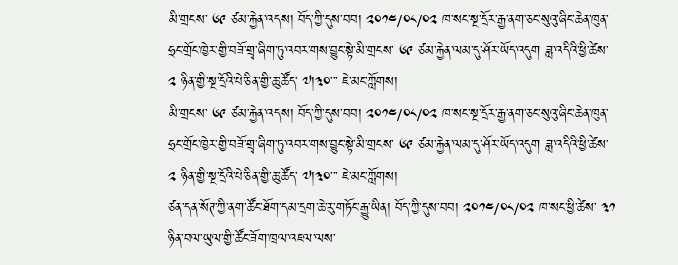མི་གྲངས་ ༦༩ ཙམ་རྐྱེན་འདས། བོད་ཀྱི་དུས་བབ། ༢༠༡༤/༠༨/༠༢ ཁ་སང་སྔ་དྲོར་རྒྱ་ནག་ཅང་སུའུ་ཞིང་ཆེན་ཁུན་ཧྲང་གྲོང་ཁྱེར་གྱི་བཟོ་གྲྭ་ཞིག་ཏུ་འབར་གས་བྱུང་སྟེ་མི་གྲངས་ ༦༩ ཙམ་རྐྱེན་ལམ་དུ་ཤོར་ཡོད་འདུག ཟླ་འདིའི་ཕྱི་ཚེས་ ༢ ཉིན་གྱི་སྔ་དྲོའི་པེ་ཅིན་གྱི་ཆུ་ཚོད་ ༧།༣༠་་་ ཇེ་མང་ཀློགས།
མི་གྲངས་ ༦༩ ཙམ་རྐྱེན་འདས། བོད་ཀྱི་དུས་བབ། ༢༠༡༤/༠༨/༠༢ ཁ་སང་སྔ་དྲོར་རྒྱ་ནག་ཅང་སུའུ་ཞིང་ཆེན་ཁུན་ཧྲང་གྲོང་ཁྱེར་གྱི་བཟོ་གྲྭ་ཞིག་ཏུ་འབར་གས་བྱུང་སྟེ་མི་གྲངས་ ༦༩ ཙམ་རྐྱེན་ལམ་དུ་ཤོར་ཡོད་འདུག ཟླ་འདིའི་ཕྱི་ཚེས་ ༢ ཉིན་གྱི་སྔ་དྲོའི་པེ་ཅིན་གྱི་ཆུ་ཚོད་ ༧།༣༠་་་ ཇེ་མང་ཀློགས།
ཙན་དན་སོཊ་ཀྱི་ནག་ཚོང་ཐོག་དམ་དྲག་ཆེ་རུ་གཏོང་རྒྱུ་ཡིན། བོད་ཀྱི་དུས་བབ། ༢༠༡༤/༠༨/༠༢ ཁ་སང་ཕྱི་ཚེས་ ༣༡ ཉིན་བལ་ཡུལ་གྱི་ཚོང་ཟོག་ཁྲལ་འཇལ་ལས་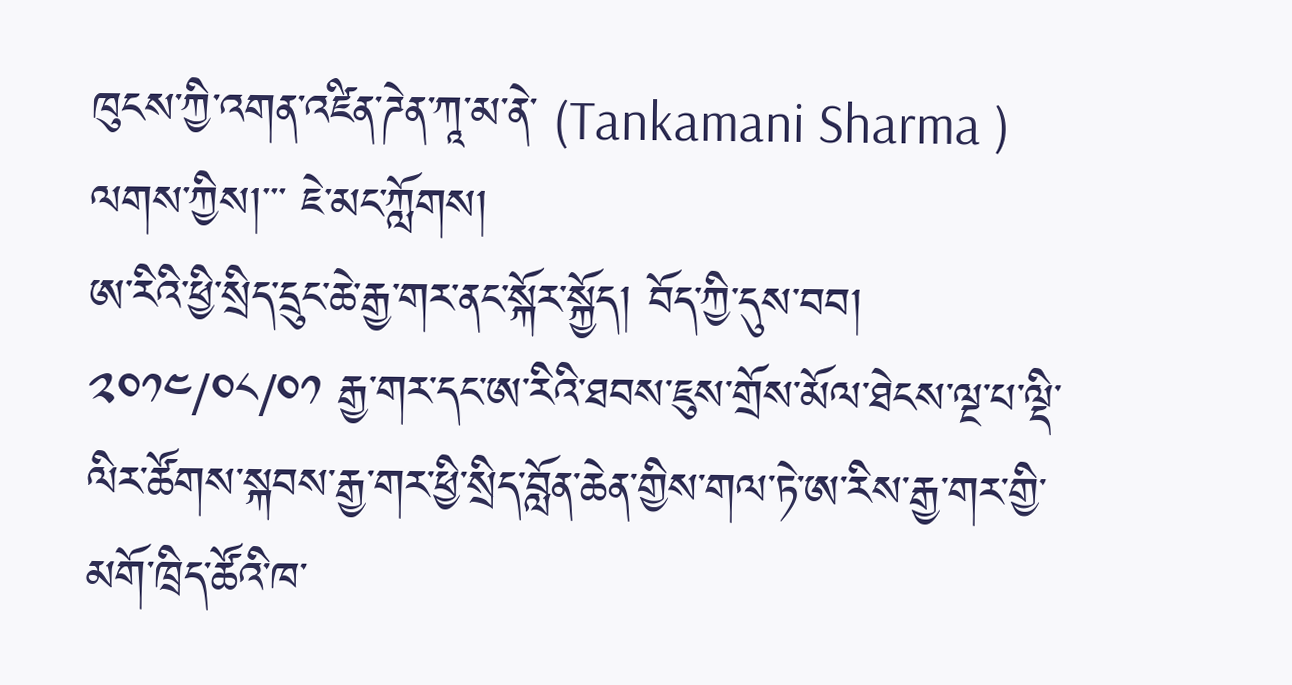ཁུངས་ཀྱི་འགན་འཛིན་ཌེན་ཀཱ་མ་ནེ་ (Tankamani Sharma ) ལགས་ཀྱིས།་་་ ཇེ་མང་ཀློགས།
ཨ་རིའི་ཕྱི་སྲིད་དྲུང་ཆེ་རྒྱ་གར་ནང་སྐོར་སྐྱོད། བོད་ཀྱི་དུས་བབ། ༢༠༡༤/༠༨/༠༡ རྒྱ་གར་དང་ཨ་རིའི་ཐབས་ཇུས་གྲོས་མོལ་ཐེངས་ལྔ་པ་ལྡི་ལིར་ཚོགས་སྐབས་རྒྱ་གར་ཕྱི་སྲིད་བློན་ཆེན་གྱིས་གལ་ཏེ་ཨ་རིས་རྒྱ་གར་གྱི་མགོ་ཁྲིད་ཚོའི་ཁ་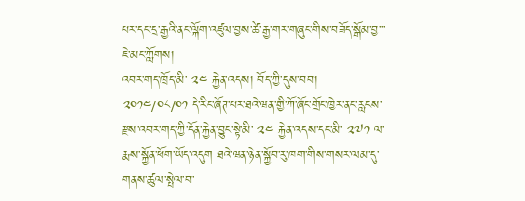པར་དང་དྲ་རྒྱའི་ནང་ལྐོག་འཛུལ་བྱས་ཚེ་རྒྱ་གར་གཞུང་གིས་བཟོད་སྒོམ་བྱ་་་ ཇེ་མང་ཀློགས།
འབར་གད་ཁྲོད་མི་ ༢༤ རྐྱེན་འདས། བོད་ཀྱི་དུས་བབ། ༢༠༡༤/༠༨/༠༡ དེ་རིང་ཞོཊ་པར་ཐའེ་ཝན་གྱི་ཀོ་ཞོང་གྲོང་ཁྱེར་ནང་རླངས་རྫས་འབར་གད་ཀྱི་དོན་རྐྱེན་བྱུང་སྟེ་མི་ ༢༤ རྐྱེན་འདས་དང་མི་ ༢༧༡ ལ་རྨས་སྐྱོན་ཕོག་ཡོད་འདུག ཐའེ་ཝན་ཉེན་སྐྱོབ་རུ་ཁག་གིས་གསར་ལམ་དུ་གནས་ཚུལ་སྤེལ་བ་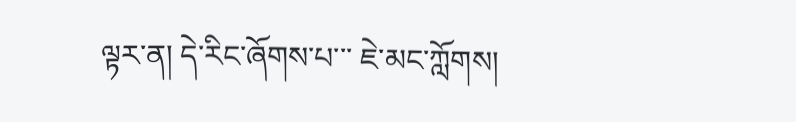ལྟར་ན། དེ་རིང་ཞོགས་པ་་་ ཇེ་མང་ཀློགས།